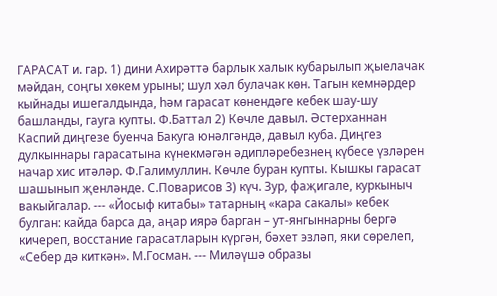ГАРАСАТ и. гар. 1) дини Ахирәттә барлык халык кубарылып җыелачак мәйдан, соңгы хөкем урыны; шул хәл булачак көн. Тагын кемнәрдер кыйнады ишегалдында, һәм гарасат көнендәге кебек шау-шу башланды, гауга купты. Ф.Баттал 2) Көчле давыл. Әстерханнан Каспий диңгезе буенча Бакуга юнәлгәндә, давыл куба. Диңгез дулкыннары гарасатына күнекмәгән әдипләребезнең күбесе үзләрен начар хис итәләр. Ф.Галимуллин. Көчле буран купты. Кышкы гарасат шашынып җенләнде. С.Поварисов 3) күч. Зур, фаҗигале, куркыныч вакыйгалар. --- «Йосыф китабы» татарның «кара сакалы» кебек булган: кайда барса да, аңар иярә барган – ут-янгыннарны бергә кичереп, восстание гарасатларын күргән, бәхет эзләп, яки сөрелеп, «Себер дә киткән». М.Госман. --- Миләүшә образы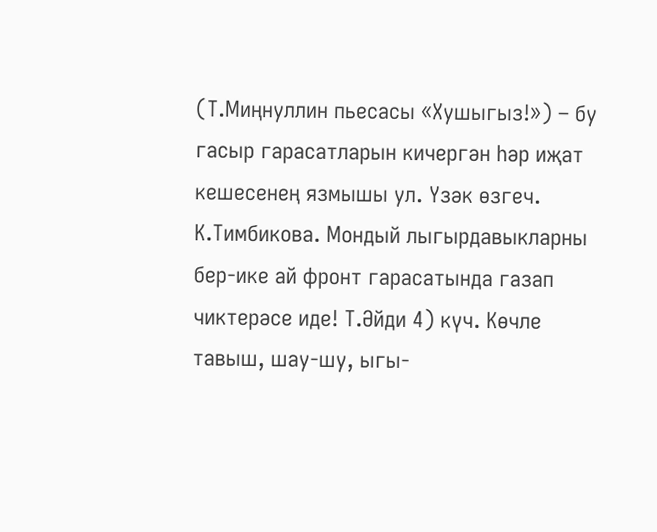(Т.Миңнуллин пьесасы «Хушыгыз!») – бу гасыр гарасатларын кичергән һәр иҗат кешесенең язмышы ул. Үзәк өзгеч. К.Тимбикова. Мондый лыгырдавыкларны бер-ике ай фронт гарасатында газап чиктерәсе иде! Т.Әйди 4) күч. Көчле тавыш, шау-шу, ыгы-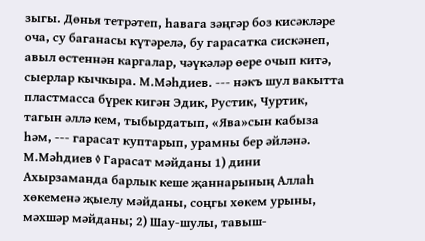зыгы. Дөнья тетрәтеп, һавага зәңгәр боз кисәкләре оча, су баганасы күтәрелә, бу гарасатка сискәнеп, авыл өстеннән каргалар, чәүкәләр өере очып китә, сыерлар кычкыра. М.Мәһдиев. --- нәкъ шул вакытта пластмасса бүрек кигән Эдик, Рустик, Чуртик, тагын әллә кем, тыбырдатып, «Ява»сын кабыза һәм, --- гарасат куптарып, урамны бер әйләнә. М.Мәһдиев ◊ Гарасат мәйданы 1) дини Ахырзаманда барлык кеше җаннарының Аллаһ хөкеменә җыелу мәйданы, соңгы хөкем урыны, мәхшәр мәйданы; 2) Шау-шулы, тавыш-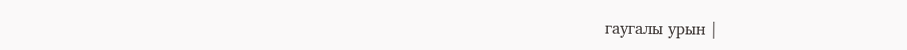гаугалы урын |